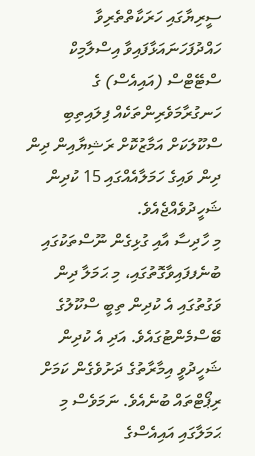ސީރިޔާގައި ހަރަކާތްތެރިވާ ހައްދުފަހަނައަޅާފައިވާ އިސްލާމިކް ސްޓޭޓްސް (އައިއެސް) ގެ ހަނގުރާމަވެރިންތަކެއް ފިލައިތިބި ސްކޫލަކަށް އަމާޒުކޮށް ރަޝިޔާއިން ދިން ދިން ވައިގެ ހަމަލާއެއްގައި 15 ކުދިން ޝަހީދުވެއްޖެއެވެ.
މި ހާދިސާ އާއި ގުޅިގެން ނޫސްތަކުގައި ބުނެފފައިވާގޮތުގައި، މި ޙަމަލާ ދިން ވަގުތުގައި އެ ކުދިން ތިބީ ސްކޫލުގެ ބޭސްމެންޓުގައެވެ. އަދި އެ ކުދިން ޝަހީދުވީ އިމާރާތުގެ ދަށުވެގެން ކަމަށް ރިޕޯޓްތައް ބުނެއެވެ. ނަމަވެސް މި ޙަމަލާގައި އައިއެސްގެ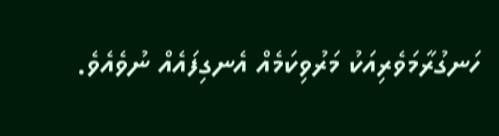ހަނގުރާމަވެރިއަކު މަރުވިކަމެއް އެނގިފައެއް ނުވެއެވެ.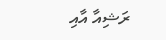ރަޝިއާ އާއި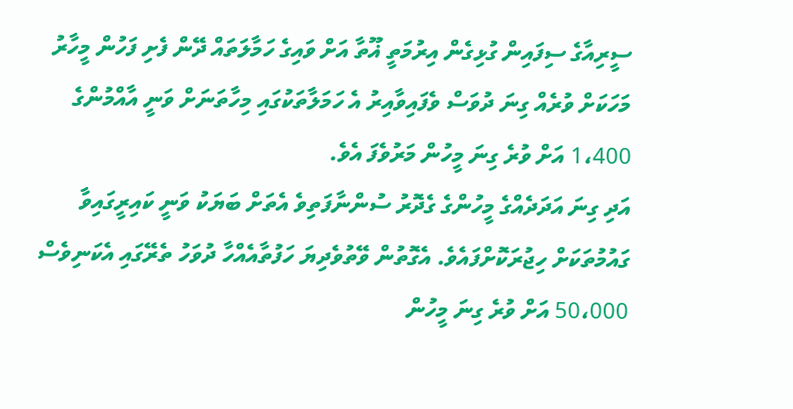ސީރިއާގެ ސިފައިން ގުޅިގެން އިރުމަތީ ޣޫތާ އަށް ވައިގެ ހަމާލަތައް ދޭން ފެށި ފަހުން މީހާރު މަހަކަށް ވުރެއް ގިނަ ދުވަސް ވެފައިވާއިރު އެ ހަމަލާތަކުގައި މިހާތަނަށް ވަނީ އާއްމުންގެ 1،400 އަށް ވުރެ ގިނަ މީހުން މަރުވެފަ އެވެ.
އަދި ގިނަ އަދަދެއްގެ މީހުންގެ ގެދޮރު ސުންނާފަތިވެ އެތަށް ބަޔަކު ވަނީ ކައިރީގައިވާ ގައުމުތަކަށް ހިޖުރަކޮށްފައެވެ. އެގޮތުން ވޭތުވެދިޔަ ހަފުތާއެއްހާ ދުވަހު ތެރޭގައި އެކަނިވެސް 50،000 އަށް ވުރެ ގިނަ މީހުން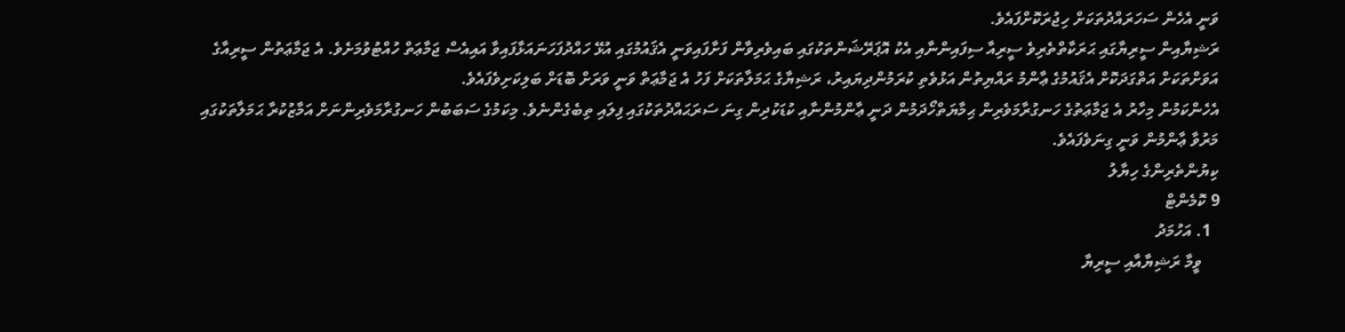ވަނީ އެހެން ސަހަރައްދުތަކަށް ހިޖުރަކޮށްފައެވެ.
ރަޝިޔާއިން ސީރިޔާގައި ޙަރަކާތްތެރިވެ ސީރިއާ ސިފައިންނާއި އެކު އޮޕަރޭޝަންތަކުގައި ބައިވެރިވާން ފަށާފައިވަނީ އެޤައުމުގައި އުޅޭ ހައްދުފަހަނައަޅާފައިވާ އައިއެސް ޖަމާޢަތް ހުއްޓުވުމަށެވެ. އެ ޖަމާޢަތުން ސީރިއާގެ އަވަށްތަކަށް އަތްގަދަކޮށް އެޤައުމުގެ ޢާންމު ރައްޔިތުން އަޅުވެތި ކުރަމުންދިޔައިރު، ރަޝިޔާގެ ޙަމަލާތަކަށް ފަހު އެ ޖަމާޢަތް ވަނީ ވަރަށް ބޮޑަށް ބަލިކަށިވެފައެވެ.
އެހެންކަމުން މިހާރު އެ ޖަމާޢަތުގެ ހަނގުރާމަވެރިން ޙިމާޔަތްހޯދަމުން ދަނީ ޢާންމުންނާއި ކުޑަކުދިން ގިނަ ސަރަޙައްދުތަކުގައި ފިލައި ތިބެގެންނެވެ. މިކަމުގެ ސަބަބުން ހަނގުރާމަވެރިންނަށް އަމާޒުކުރާ ޙަމަލާތަކުގައި މަރުވާ ޢާންމުން ވަނީ ގިނަވެފައެވެ.
ކިޔުންތެރިންގެ ހިޔާލު
9 ކޮމެންޓް
  1. އަހުމަދު
    ވީމާ ރަޝިޔާއާއި ސީރިޔާ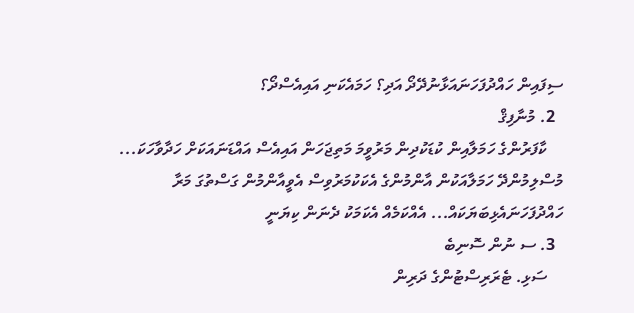ސިފައިން ހައްދުފަހަނައަޅާނުދޭދޯ އަދި؟ ހަމައެކަނި އައިއެސްދޯ؟
  2. މުނާފިޤް
    ކާފަރުންގެ ހަމަލާއިން ކުޑަކުދިން މަރުވީމަ މަތިޖަހަން އައިއެސް އައްޑަނައަކަށް ހަދާވާހަކަ... މުސްލިމުންދޭ ހަމަލާއަކުން އާންމުންގެ އެކަކުމަރުވިސް އެވީއާންމުން ގަސްތުގަ މަރާ ހައްދުފަހަނައެޅިބަޔަކައް... އެއްކަމެއް އެކަމަކު ދެނަން ކިޔަނީ
  3. ސ ނުން ސޮނިބެ
    ސަޅި. ޓެރަރިސްޓުންގެ ދަރިން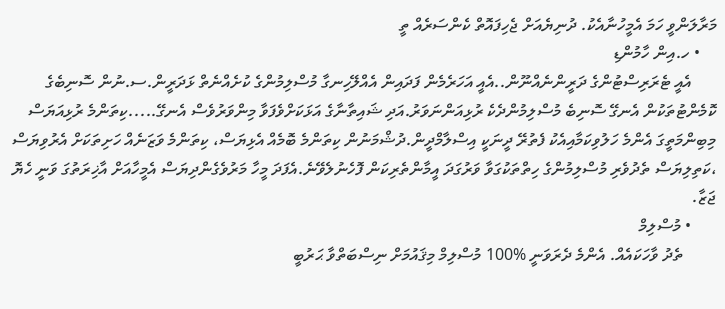މަރާލަންވީ ހަމަ އެމީހުނާއެކު. ދުނިޔެއަށް ޖެހިފައޮތް ކެންސަރެއް ތީ
    • ހ.އިން ހާމުންޑި
      އެއީ ޓެރަރިސްޓުންގެ ދަރީންނެއްނޫން..އެއީ އަހަރެމެން ފަދައިން އެއްލޭހިނގާ މުސްލިމުންގެ ކުށެއްނެތް ޅަދަރީން.ސ.ނުން ސޮނިބެގެ ކޮމެންޓުތަކުން އެނގޭ ސޮނިބެ މުސްލިމުންދެކެ ރުޅިއަންނަވަރު.އަދި ޝައިތާނާގެ އަޅަކަށްވެފަވާ މިންވަރުވެސް އެނގޭ.....ކިތަންމެ ރުޅިއަޔަސް މިބިންމަތީގަ އެންމެ ހަލުވިކަމާއިއެކު ފެތުރޭ ދީނަކީ އިސްލާމްދީން.ދުޝްމަނުން ކިތަންމެ ބޮމެއް އެޅިޔަސް، ކިތަންމެ ވަޒަނެއް ހަށިތަކަށް އެރުވިޔަސް ،ކަތިލިޔަސް ތެދުވެރި މުސްލިމުންގެ ހިތްތަކުގަވާ ވަރުގަދަ އީމާންތެރިކަން ފޮހެނުލެވޭނެ.އެފަދަ މީހާ މަރުވެގެންދިޔަސް އެމީހާއަށް އާޚިރަތުގަ ވަނީ ހެޔޮ ޖަޒާ.
      • މުސްލިމް
        ތެދު ވާހަކައެއް. އެންމެ ދެރަވަނީ %100 މުސްލިމް މިޤައުމަށް ނިސްބަތްވާ ޙަރުބީ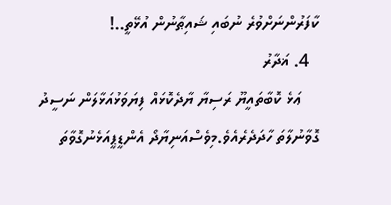ކާފަރުންނަށްވުރެ ނުބައި ޝައިޠާނުން އުޅޭތީ..!
  4. ޣަދާރު
    ޢަޅެ ކޮބާތައީޔޫ ރަސިޔާ ޔާދެކޮޅައް ފިޔަވަޅުއަޅާލަން ނަސީދު ގޮވާނުލާތަ ހާދަދެރެއެވެ.މިވެސްއަނިޔާދޯ އެންޑީޕީއަޅެނުގޮވާތަ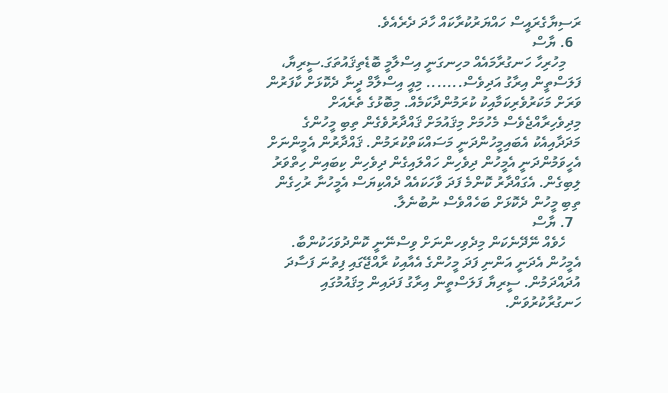ރަސިޔާގެރައީސް ހައްޔަރުކުރާކައް ހާދަ ދެރެއެވެ.
  6. ޔާސް
    މިހުރިހާ ހަނގުރާމައެއް މހިނގަނީ އިސްލާމީ ބޮޑެތިޤައުތަގަ.ސީރިޔާ، ފަލަސްތީން އިރާގު އަދިވެސް....... މިއީ އިސްލާމް ދީނާ ދެކޮޅަށް ކާފަރުން ވަރަށް މަކަރުވެރިކަމާއިކު ކުރަމުންދާކަމެއް. މިބޮޅުގެ ތެރެއަށް މިދިވެހިރާއްޖެވެސް މެހުމަށް މިޤައުމަށް ޤައްދާރުވެގެން ތިބި މީހުންގެ މަދަދާއިއެކު އެބައިމީހުންދަނީ މަސައްކަތްކުރަމުން. ޤައްދާރުން އެމީންނަށް އެހީވަމުންދަނީ އެމީހުން ދިވެހިން ހައްލައިގެން ދިވެހިން ކިބައިން ހިތްވަރު ލިބިގެން. އެގައްދާރު ކޮންމެ ފަދަ ވާހަކައެއް ދެއްކިޔަސް އެމީހުނާ ރުހިގެން ތިބި މީހުން ދެކޮޅަށް ބަހެއްވެސް ނުބުނެލާ.
  7. ޔާސް
    ހެވެއް ނޭދޭނެކަން މިދެވިހންނަށް ވިސްނޭނީ ކޮންދުވަހަކުންބާ. އެމީހުން އެދަނީ އަންނި ފަދަ މީހުންގެ އެއާއިކު ރާއްޖޭގައި ފިތުނަ ފަސާދަ އުދައްދަމުން. ސީރިޔާ ފަލަސްތީން އިރާގު ފަދައިން މިޤައުމުގައި ހަނގުރާކުރުވަން.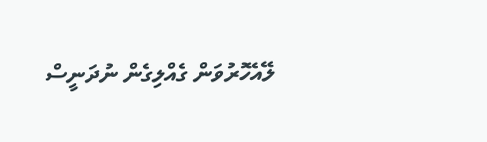ލޭއެހޮރުވަން ގެއްލިގެން ނުދަނީސް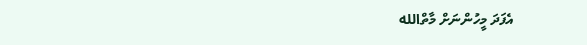އެފަދަ މީހުންނަށް މާތްالله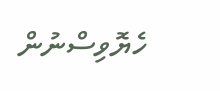ހެޔޮވިސްނުން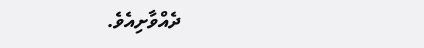ދެއްވާށިއެވެ.